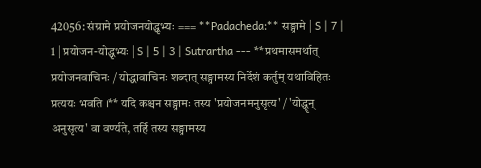42056: संग्रामे प्रयोजनयोद्धृभ्यः === **Padacheda:** सङ्ग्रामे | S | 7 | 1 | प्रयोजन-योद्धृभ्यः | S | 5 | 3 | Sutrartha --- **प्रथमासमर्थात् प्रयोजनवाचिनः / योद्धावाचिनः शब्दात् सङ्ग्रामस्य निर्देशं कर्तुम् यथाविहितः प्रत्ययः भवति ।** यदि कश्चन सङ्ग्रामः तस्य 'प्रयोजनमनुसृत्य' / 'योद्धॄन् अनुसृत्य' वा वर्ण्यते, तर्हि तस्य सङ्ग्रामस्य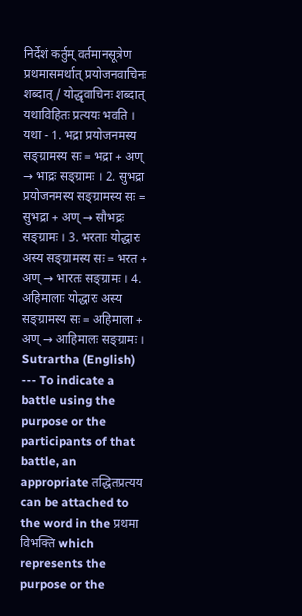निर्देशं कर्तुम् वर्तमानसूत्रेण प्रथमासमर्थात् प्रयोजनवाचिनः शब्दात् / योद्धृवाचिनः शब्दात् यथाविहितः प्रत्ययः भवति । यथा - 1. भद्रा प्रयोजनमस्य सङ्ग्रामस्य सः = भद्रा + अण् → भाद्रः सङ्ग्रामः । 2. सुभद्रा प्रयोजनमस्य सङ्ग्रामस्य सः = सुभद्रा + अण् → सौभद्रः सङ्ग्रामः । 3. भरताः योद्धारः अस्य सङ्ग्रामस्य सः = भरत + अण् → भारतः सङ्ग्रामः । 4. अहिमालाः योद्धारः अस्य सङ्ग्रामस्य सः = अहिमाला + अण् → आहिमालः सङ्ग्रामः । Sutrartha (English) --- To indicate a battle using the purpose or the participants of that battle, an appropriate तद्धितप्रत्यय can be attached to the word in the प्रथमा विभक्ति which represents the purpose or the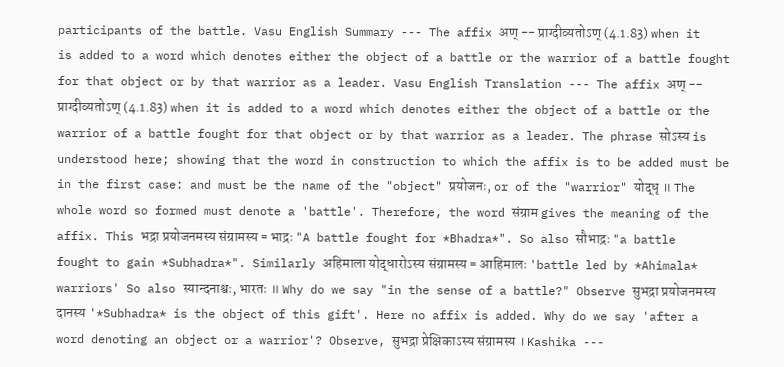participants of the battle. Vasu English Summary --- The affix अण् -- प्राग्दीव्यतोऽण् (4.1.83) when it is added to a word which denotes either the object of a battle or the warrior of a battle fought for that object or by that warrior as a leader. Vasu English Translation --- The affix अण् -- प्राग्दीव्यतोऽण् (4.1.83) when it is added to a word which denotes either the object of a battle or the warrior of a battle fought for that object or by that warrior as a leader. The phrase सोऽस्य is understood here; showing that the word in construction to which the affix is to be added must be in the first case: and must be the name of the "object" प्रयोजनः, or of the "warrior" योद्धृ ॥ The whole word so formed must denote a 'battle'. Therefore, the word संग्राम gives the meaning of the affix. This भद्रा प्रयोजनमस्य संग्रामस्य = भाद्रः "A battle fought for *Bhadra*". So also सौभाद्रः "a battle fought to gain *Subhadra*". Similarly अहिमाला योद्धारोऽस्य संग्रामस्य = आहिमालः 'battle led by *Ahimala* warriors' So also स्यान्दनाश्वः, भारतः ॥ Why do we say "in the sense of a battle?" Observe सुभद्रा प्रयोजनमस्य दानस्य '*Subhadra* is the object of this gift'. Here no affix is added. Why do we say 'after a word denoting an object or a warrior'? Observe, सुभद्रा प्रेक्षिकाऽस्य संग्रामस्य । Kashika ---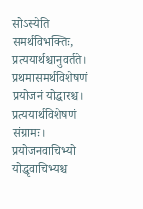सोऽस्येति समर्थविभक्तिः, प्रत्ययार्थश्चानुवर्तते। प्रथमासमर्थविशेषणं प्रयोजनं योद्धारश्च। प्रत्ययार्थविशेषणं संग्रामः। प्रयोजनवाचिभ्यो योद्धृवाचिभ्यश्च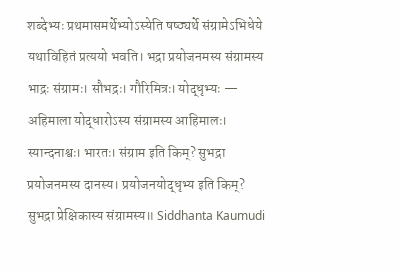शब्देभ्यः प्रथमासमर्थेभ्योऽस्येति षष्ठ्यर्थे संग्रामेऽभिधेये यथाविहितं प्रत्ययो भवति। भद्रा प्रयोजनमस्य संग्रामस्य भाद्रः संग्रामः। सौभद्रः। गौरिमित्रः। योद्धृभ्यः — अहिमाला योद्धारोऽस्य संग्रामस्य आहिमालः। स्यान्दनाश्वः। भारतः। संग्राम इति किम्? सुभद्रा प्रयोजनमस्य दानस्य। प्रयोजनयोद्धृभ्य इति किम्? सुभद्रा प्रेक्षिकास्य संग्रामस्य॥ Siddhanta Kaumudi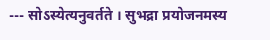--- सोऽस्येत्यनुवर्तते । सुभद्रा प्रयोजनमस्य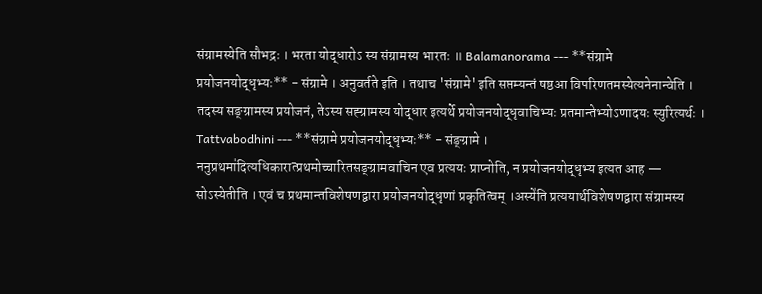संग्रामस्येति सौभद्रः । भरता योद्धारोऽ स्य संग्रामस्य भारतः ॥ Balamanorama --- **संग्रामे प्रयोजनयोद्धृभ्यः** - संग्रामे । अनुवर्तते इति । तथाच 'संग्रामे' इति सप्तम्यन्तं षष्ठआ विपरिणतमस्येत्यनेनान्वेति । तदस्य सङ्ग्रामस्य प्रयोजनं, तेऽस्य सह्ग्रामस्य योद्धार इत्यर्थे प्रयोजनयोद्धृवाचिभ्यः प्रतमान्तेभ्योऽणादयः स्युरित्यर्थः । Tattvabodhini --- **संग्रामे प्रयोजनयोद्धृभ्यः** - संङ्ग्रामे । ननुप्रथमा॑दित्यधिकारात्प्रथमोच्चारितसङ्ग्रामवाचिन एव प्रत्ययः प्राप्नोति, न प्रयोजनयोद्धृभ्य इत्यत आह — सोऽस्येतीति । एवं च प्रथमान्तविशेषणद्वारा प्रयोजनयोद्धृणां प्रकृतित्वम् ।अस्ये॑ति प्रत्ययार्थविशेषणद्वारा संग्रामस्य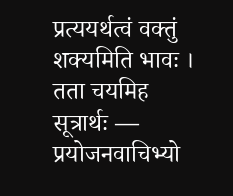प्रत्ययर्थत्वं वक्तुं शक्यमिति भावः । तता चयमिह सूत्रार्थः — प्रयोजनवाचिभ्यो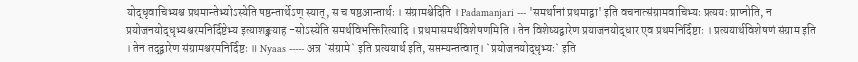योद्धृवाचिभ्यश्च प्रथमान्तेभ्योऽस्येति षष्ठन्तार्थेऽण् स्यात्, स च षष्ठआन्तार्थः । संग्रामश्चेदिति । Padamanjari --- 'समर्थानां प्रथमाद्वा' इति वचनात्संग्रामवाचिभ्यः प्रत्ययः प्राप्नोति, न प्रयोजनयोद्धृभ्यश्चरमनिर्दिष्टेभ्य इत्याशङ्क्याह -सोऽस्येति समर्थविभक्तिरित्यादि । प्रथमासमर्थविशेषणमिति । तेन विशेष्यद्वारेण प्रयाजनयोद्धार एव प्रथमनिर्दिष्टाः । प्रत्ययार्थविशेषणं संग्राम इति । तेन तद्द्वारेण संग्रामश्चरमनिर्दिष्टः ॥ Nyaas ----- अत्र `संग्रामे` इति प्रत्ययार्थ इति, सप्तम्यन्तत्वात्। `प्रयोजनयोद्धृभ्यः` इति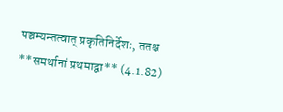पञ्चम्यन्तत्वात् प्रकृतिनिर्देशः, ततश्च **समर्थानां प्रथमाद्वा** (4.1.82)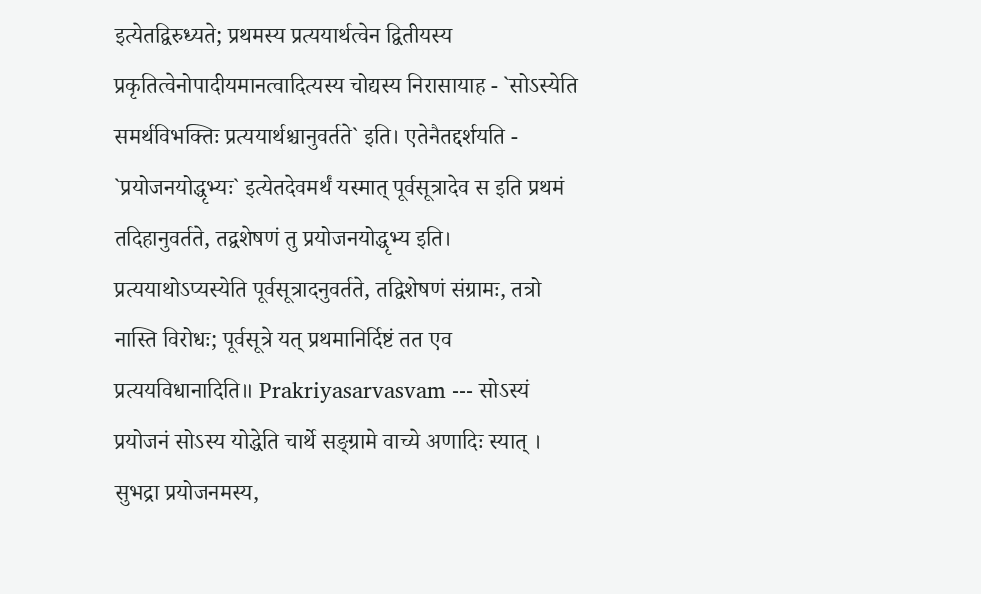इत्येतद्विरुध्यते; प्रथमस्य प्रत्ययार्थत्वेन द्वितीयस्य प्रकृतित्वेनोपादीयमानत्वादित्यस्य चोद्यस्य निरासायाह - `सोऽस्येति समर्थविभक्तिः प्रत्ययार्थश्चानुवर्तते` इति। एतेनैतद्दर्शयति - `प्रयोजनयोद्धृभ्यः` इत्येतदेवमर्थं यस्मात् पूर्वसूत्रादेव स इति प्रथमं तदिहानुवर्तते, तद्वशेषणं तु प्रयोजनयोद्धृभ्य इति। प्रत्ययाथोऽप्यस्येति पूर्वसूत्रादनुवर्तते, तद्विशेषणं संग्रामः, तत्रो नास्ति विरोधः; पूर्वसूत्रे यत् प्रथमानिर्दिष्टं तत एव प्रत्ययविधानादिति॥ Prakriyasarvasvam --- सोऽस्यं प्रयोजनं सोऽस्य योद्धेति चार्थे सङ्ग्रामे वाच्ये अणादिः स्यात् । सुभद्रा प्रयोजनमस्य,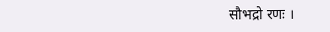सौभद्रो रणः ।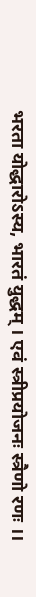भरता योद्धारोऽस्य, भारतं युद्धम् । एवं स्त्रीप्रयोजनः स्त्रैणो रणः ।।